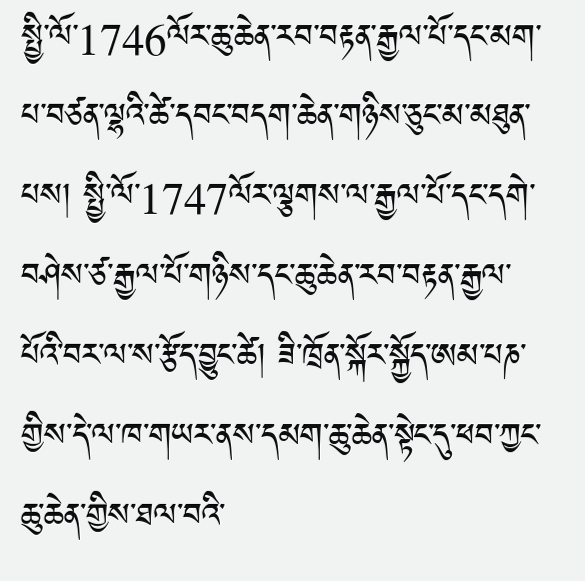སྤྱི་ལོ་1746ལོར་ཆུ་ཆེན་རབ་བརྟན་རྒྱལ་པོ་དང་མག་པ་བཙན་ལྷའི་ཚེ་དབང་བདག་ཆེན་གཉིས་ཅུང་མ་མཐུན་པས། སྤྱི་ལོ་1747ལོར་ལྕགས་ལ་རྒྱལ་པོ་དང་དགེ་བཤེས་ཙ་རྒྱལ་པོ་གཉིས་དང་ཆུ་ཆེན་རབ་བརྟན་རྒྱལ་པོའི་བར་ལ་ས་རྩོད་བྱུང་ཚེ། ཟི་ཁྲོན་སྐོར་སྐྱོད་ཨམ་པཎ་གྱིས་དེ་ལ་ཁ་གཡར་ནས་དམག་ཆུ་ཆེན་སྟེང་དུ་ཕབ་ཀྱང་ཆུ་ཆེན་གྱིས་ཐལ་བའི་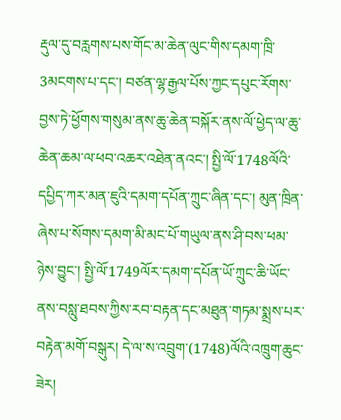རྡུལ་དུ་བརླགས་པས་གོང་མ་ཆེན་ལུང་གིས་དམག་ཁྲི་3མངགས་པ་དང་། བཙན་ལྷ་རྒྱལ་པོས་ཀྱང་དཔུང་རོགས་བྱས་ཏེ་ཕྱོགས་གསུམ་ནས་ཆུ་ཆེན་བསྐོར་ནས་ལོ་ཕྱེད་ལ་ཆུ་ཆེན་ཆམ་ལ་ཕབ་འཆར་འཐེན་ནའང་། སྤྱི་ལོ་1748ལོའི་དཔྱིད་ཀར་མན་ཇུའི་དམག་དཔོན་ཀྲུང་ཞིན་དང་། མུན་ཁྲིན་ཞེས་པ་སོགས་དམག་མི་མང་པོ་གཡུལ་ནས་ཤི་བས་ཕམ་ཉེས་བྱུང་། སྤྱི་ལོ་1749ལོར་དམག་དཔོན་ཡོ་ཀྲུང་ཆི་ཡོང་ནས་བསླུ་ཐབས་ཀྱིས་རབ་བརྟན་དང་མཐུན་གཏམ་སྨྲས་པར་བརྟེན་མགོ་བསྒུར། དེ་ལ་ས་འབྲུག་(1748)ལོའི་འཁྲུག་ཆུང་ཟེར།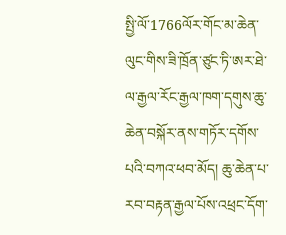སྤྱི་ལོ་1766ལོར་གོང་མ་ཆེན་ལུང་གིས་ཟི་ཁྲོན་ཙུང་ཏི་ཨར་ཐེ་ལ་རྒྱལ་རོང་རྒྱལ་ཁག་དགུས་ཆུ་ཆེན་བསྐོར་ནས་གཏོར་དགོས་པའི་བཀའ་ཕབ་མོད། ཆུ་ཆེན་པ་རབ་བརྟན་རྒྱལ་པོས་འཕྲང་དོག་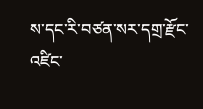ས་དང་རི་བཙན་སར་དགྲ་རྫོང་འཛིང་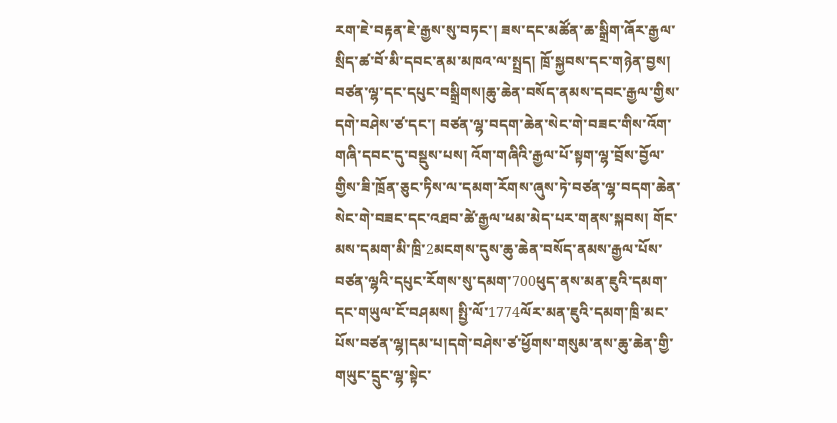རག་ཇེ་བརྟན་ཇེ་རྒྱས་སུ་བཏང་། ཟས་དང་མཚོན་ཆ་སྒྲིག་ཞོར་རྒྱལ་སྲིད་ཚ་བོ་མི་དབང་ནམ་མཁའ་ལ་སྤྲད། ཁྲོ་སྐྱབས་དང་གཉེན་བྱས། བཙན་ལྷ་དང་དཔུང་བསྒྲིགས།ཆུ་ཆེན་བསོད་ནམས་དབང་རྒྱལ་གྱིས་དགེ་བཤེས་ཙ་དང་། བཙན་ལྷ་བདག་ཆེན་སེང་གེ་བཟང་གིས་འོག་གཞི་དབང་དུ་བསྡུས་པས། འོག་གཞིའི་རྒྱལ་པོ་སྟག་ལྷ་བྲོས་བྱོལ་གྱིས་ཟི་ཁྲོན་ཅུང་ཏིས་ལ་དམག་རོགས་ཞུས་ཏེ་བཙན་ལྷ་བདག་ཆེན་སེང་གེ་བཟང་དང་འཐབ་ཚེ་རྒྱལ་ཕམ་མེད་པར་གནས་སྐབས། གོང་མས་དམག་མི་ཁྲི་2མངགས་དུས་ཆུ་ཆེན་བསོད་ནམས་རྒྱལ་པོས་བཙན་ལྷའི་དཔུང་རོགས་སུ་དམག་700ཕུད་ནས་མན་ཇུའི་དམག་དང་གཡུལ་ངོ་བཤམས། སྤྱི་ལོ་1774ལོར་མན་ཇུའི་དམག་ཁྲི་མང་པོས་བཙན་ལྷ།དམ་པ།དགེ་བཤེས་ཙ་ཕྱོགས་གསུམ་ནས་ཆུ་ཆེན་གྱི་གཡུང་དྲུང་ལྷ་སྟེང་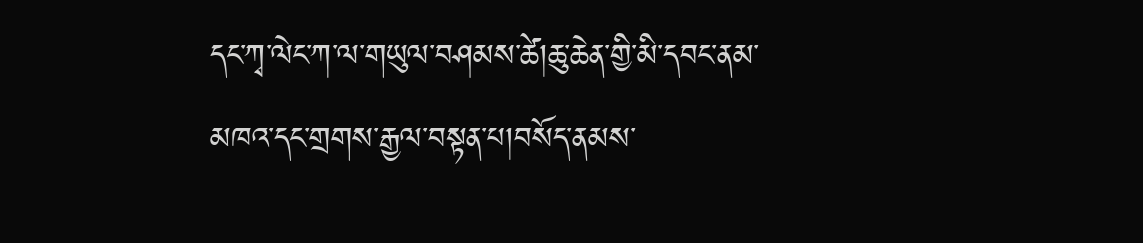དང་ཀྭ་ལེང་ཀ་ལ་གཡུལ་བཤམས་ཚེ།ཆུ་ཆེན་གྱི་མི་དབང་ནམ་མཁའ་དང་གྲགས་རྒྱལ་བསྟན་པ།བསོད་ནམས་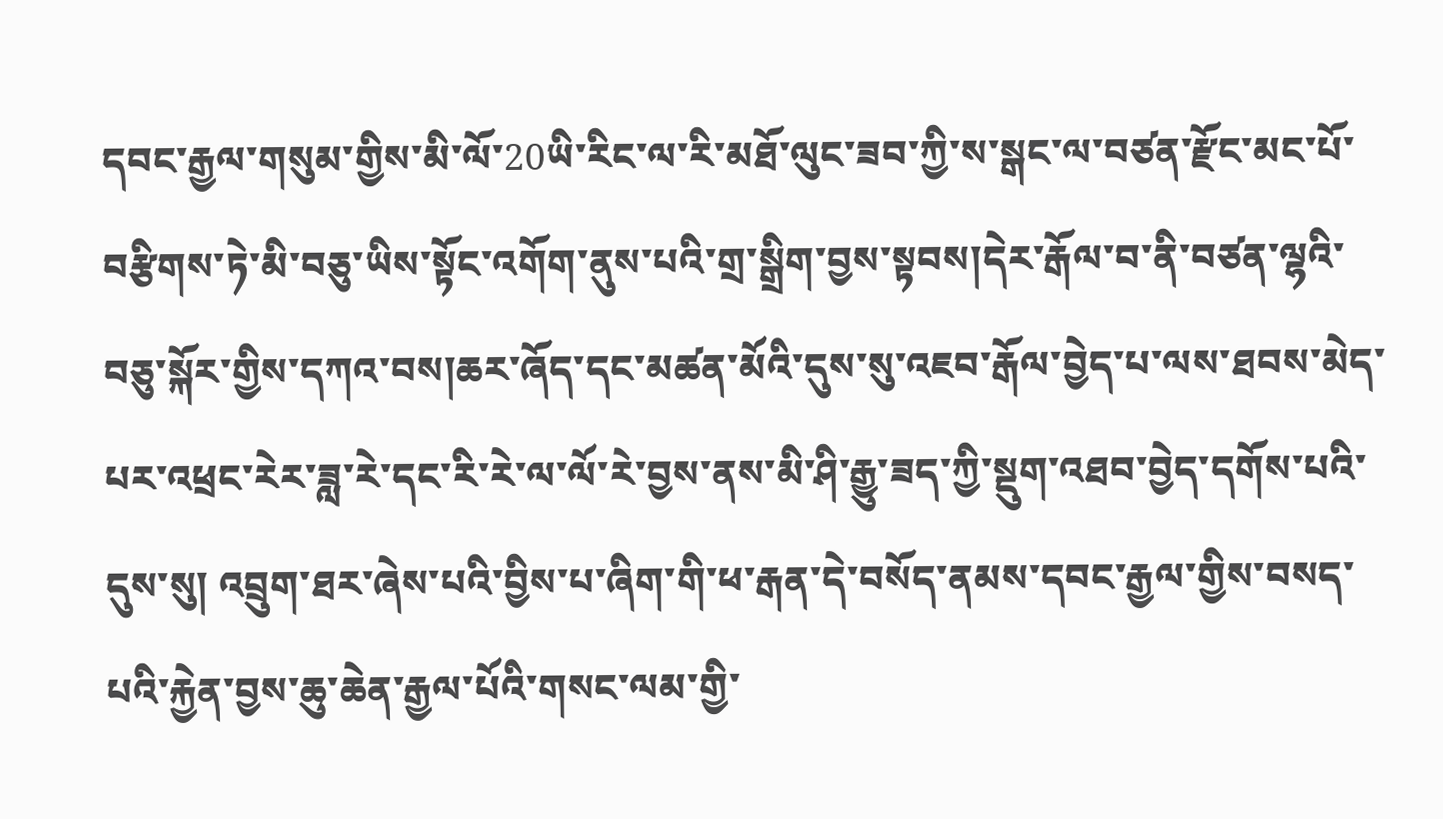དབང་རྒྱལ་གསུམ་གྱིས་མི་ལོ་20ཡི་རིང་ལ་རི་མཐོ་ལུང་ཟབ་ཀྱི་ས་སྒང་ལ་བཙན་རྫོང་མང་པོ་བརྩིགས་ཏེ་མི་བཅུ་ཡིས་སྟོང་འགོག་ནུས་པའི་གྲ་སྒྲིག་བྱས་སྟབས།དེར་རྒོལ་བ་ནི་བཙན་ལྷའི་བཅུ་སྐོར་གྱིས་དཀའ་བས།ཆར་ཞོད་དང་མཚན་མོའི་དུས་སུ་འཇབ་རྒོལ་བྱེད་པ་ལས་ཐབས་མེད་པར་འཕྲང་རེར་ཟླ་རེ་དང་རི་རེ་ལ་ལོ་རེ་བྱས་ནས་མི་ཤི་རྒྱུ་ཟད་ཀྱི་སྡུག་འཐབ་བྱེད་དགོས་པའི་དུས་སུ། འབྲུག་ཐར་ཞེས་པའི་བྱིས་པ་ཞིག་གི་ཕ་རྒན་དེ་བསོད་ནམས་དབང་རྒྱལ་གྱིས་བསད་པའི་རྐྱེན་བྱས་ཆུ་ཆེན་རྒྱལ་པོའི་གསང་ལམ་གྱི་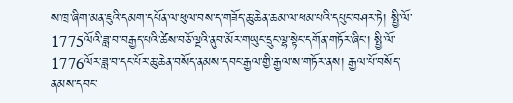ས་ཁྲ་ཞིག་མན་ཇུའི་དམག་དཔོན་ལ་ཕུལ་བས་ད་གཟོད་ཆུ་ཆེན་ཆམ་ལ་ཕམ་པའི་དཔུང་བཤར་ཏེ། སྤྱི་ལོ་1775ལོའི་ཟླ་བ་བརྒྱད་པའི་ཚེས་བཅོ་ལྔའི་ནུབ་མོར་གཡུང་དྲུང་ལྷ་སྟེང་དགོན་གཏོར་ཞིང་། སྤྱི་ལོ་1776ལོར་ཟླ་བ་དང་པོར་ཆུ་ཆེན་བསོད་ནམས་དབང་རྒྱལ་གྱི་རྒྱལ་ས་གཏོར་ནས། རྒྱལ་པོ་བསོད་ནམས་དབང་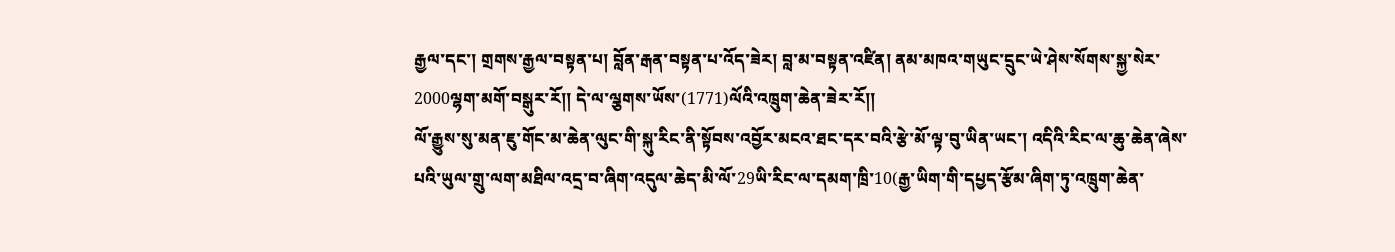རྒྱལ་དང་། གྲགས་རྒྱལ་བསྟན་པ། བློན་རྒན་བསྟན་པ་འོད་ཟེར། བླ་མ་བསྟན་འཛིན། ནམ་མཁའ་གཡུང་དྲུང་ཡེ་ཤེས་སོགས་སྐྱ་སེར་2000ལྷག་མགོ་བསྒུར་རོ།། དེ་ལ་ལྕགས་ཡོས་(1771)ལོའི་འཁྲུག་ཆེན་ཟེར་རོ།།
ལོ་རྒྱུས་སུ་མན་ཇུ་གོང་མ་ཆེན་ལུང་གི་སྐུ་རིང་ནི་སྟོབས་འབྱོར་མངའ་ཐང་དར་བའི་རྩེ་མོ་ལྟ་བུ་ཡིན་ཡང་། འདིའི་རིང་ལ་ཆུ་ཆེན་ཞེས་པའི་ཡུལ་གྲུ་ལག་མཐིལ་འདྲ་བ་ཞིག་འདུལ་ཆེད་མི་ལོ་29ཡི་རིང་ལ་དམག་ཁྲི་10(རྒྱ་ཡིག་གི་དཔྱད་རྩོམ་ཞིག་ཏུ་འཁྲུག་ཆེན་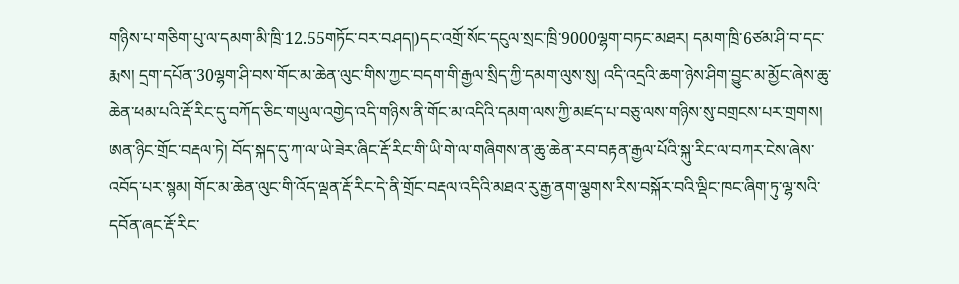གཉིས་པ་གཅིག་པུ་ལ་དམག་མི་ཁྲི་12.55གཏོང་བར་བཤད།)དང་འགྲོ་སོང་དངུལ་སྲང་ཁྲི་9000ལྷག་བཏང་མཐར། དམག་ཁྲི་6ཙམ་ཤི་བ་དང་རྨས། དྲག་དཔོན་30ལྷག་ཤི་བས་གོང་མ་ཆེན་ལུང་གིས་ཀྱང་བདག་གི་རྒྱལ་སྲིད་ཀྱི་དམག་ལུས་སུ། འདི་འདྲའི་ཆག་ཉེས་ཤིག་བྱུང་མ་མྱོང་ཞེས་ཆུ་ཆེན་ཕམ་པའི་རྡོ་རིང་དུ་བཀོད་ཅིང་གཡུལ་འགྱེད་འདི་གཉིས་ནི་གོང་མ་འདིའི་དམག་ལས་ཀྱི་མཛད་པ་བཅུ་ལས་གཉིས་སུ་བགྲངས་པར་གྲགས།
ཨན་ཉིང་གྲོང་བརྡལ་ཏེ། བོད་སྐད་དུ་ཀ་ལ་ཡེ་ཟེར་ཞིང་རྡོ་རིང་གི་ཡི་གེ་ལ་གཞིགས་ན་ཆུ་ཆེན་རབ་བརྟན་རྒྱལ་པོའི་སྐུ་རིང་ལ་བཀར་ངེས་ཞེས་འབོད་པར་སྙམ། གོང་མ་ཆེན་ལུང་གི་འོད་ལྡན་རྡོ་རིང་དེ་ནི་གྲོང་བརྡལ་འདིའི་མཐའ་རུ་རྒྱ་ནག་ལྕགས་རིས་བསྐོར་བའི་ལྡིང་ཁང་ཞིག་ཏུ་ལྷ་སའི་དབོན་ཞང་རྡོ་རིང་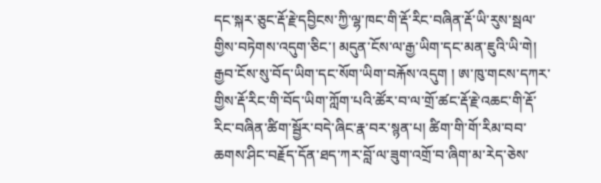དང་སྐར་ཅུང་རྡོ་རྗེ་དབྱིངས་ཀྱི་ལྷ་ཁང་གི་རྡོ་རིང་བཞིན་རྡོ་ཡི་རུས་སྦལ་གྱིས་བཏེགས་འདུག་ཅིང་། མདུན་ངོས་ལ་རྒྱ་ཡིག་དང་མན་ཇུའི་ཡི་གེ། རྒྱབ་ངོས་སུ་བོད་ཡིག་དང་སོག་ཡིག་བརྐོས་འདུག ། ཨ་ཁུ་གངས་དཀར་གྱིས་རྡོ་རིང་གི་བོད་ཡིག་ཀློག་པའི་ཚོར་བ་ལ་གྲོ་ཚང་རྡོ་རྗེ་འཆང་གི་རྡོ་རིང་བཞིན་ཚིག་སྦྱོར་བདེ་ཞིང་རྣ་བར་སྙན་པ། ཚིག་གི་གོ་རིམ་བབ་ཆགས་ཤིང་བརྗོད་དོན་ཐད་ཀར་བློ་ལ་ཟུག་འགྲོ་བ་ཞིག་མ་རེད་ཅེས་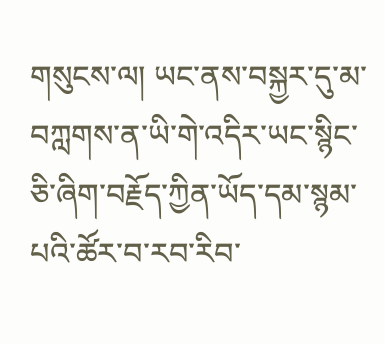གསུངས་ལ། ཡང་ནས་བསྐྱར་དུ་མ་བཀླགས་ན་ཡི་གེ་འདིར་ཡང་སྙིང་ཅི་ཞིག་བརྗོད་ཀྱིན་ཡོད་དམ་སྙམ་པའི་ཚོར་བ་རབ་རིབ་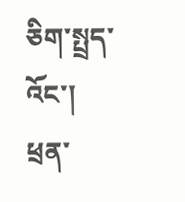ཅིག་སྤྲད་འོང་། ཕྲན་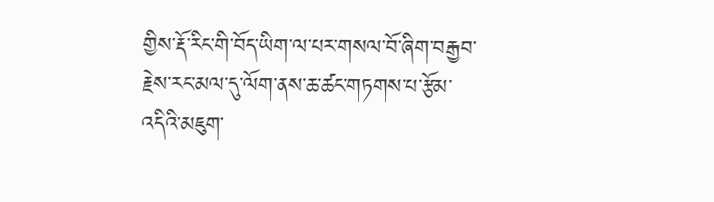གྱིས་རྡོ་རིང་གི་བོད་ཡིག་ལ་པར་གསལ་བོ་ཞིག་བརྒྱབ་རྗེས་རང་མལ་དུ་ལོག་ནས་ཆ་ཚང་གཏགས་པ་རྩོམ་འདིའི་མཇུག་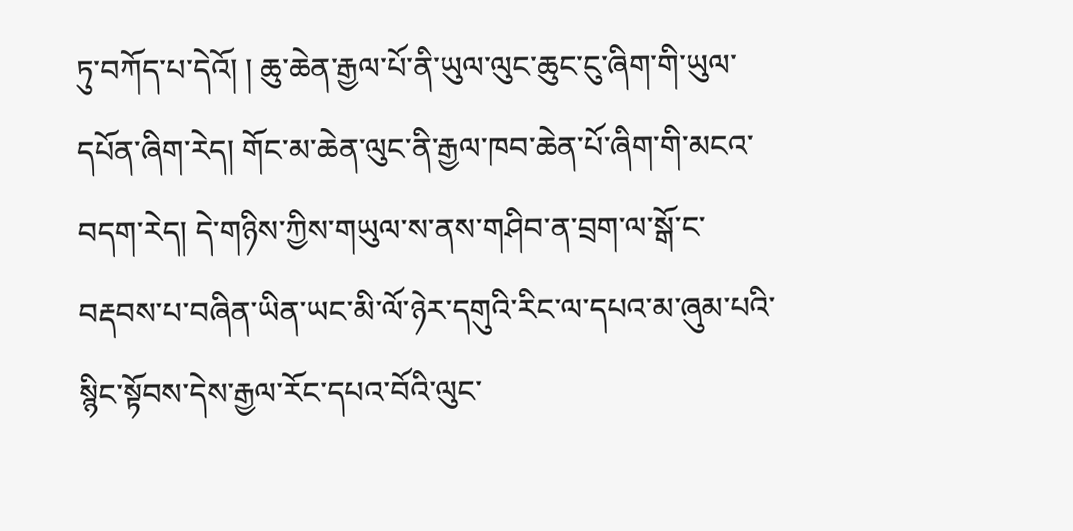ཏུ་བཀོད་པ་དེའོ། ། ཆུ་ཆེན་རྒྱལ་པོ་ནི་ཡུལ་ལུང་ཆུང་ངུ་ཞིག་གི་ཡུལ་དཔོན་ཞིག་རེད། གོང་མ་ཆེན་ལུང་ནི་རྒྱལ་ཁབ་ཆེན་པོ་ཞིག་གི་མངའ་བདག་རེད། དེ་གཉིས་ཀྱིས་གཡུལ་ས་ནས་གཤིབ་ན་བྲག་ལ་སྒོ་ང་བརྡབས་པ་བཞིན་ཡིན་ཡང་མི་ལོ་ཉེར་དགུའི་རིང་ལ་དཔའ་མ་ཞུམ་པའི་སྙིང་སྟོབས་དེས་རྒྱལ་རོང་དཔའ་བོའི་ལུང་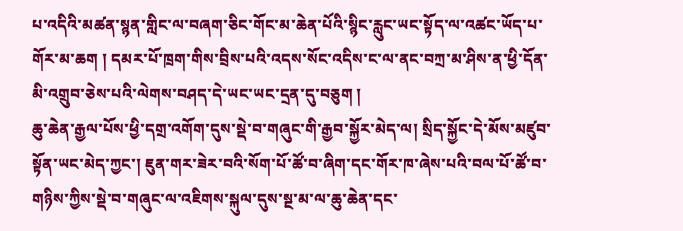པ་འདིའི་མཚན་སྙན་གླིང་ལ་བཞག་ཅིང་གོང་མ་ཆེན་པོའི་སྙིང་རླུང་ཡང་སྟོད་ལ་འཚང་ཡོད་པ་གོར་མ་ཆག ། དམར་པོ་ཁྲག་གིས་བྲིས་པའི་འདས་སོང་འདིས་ང་ལ་ནང་བཀྲ་མ་ཤིས་ན་ཕྱི་དོན་མི་འགྲུབ་ཅེས་པའི་ལེགས་བཤད་དེ་ཡང་ཡང་དྲན་དུ་བཅུག །
ཆུ་ཆེན་རྒྱལ་པོས་ཕྱི་དགྲ་འགོག་དུས་སྡེ་བ་གཞུང་གི་རྒྱབ་སྐྱོར་མེད་ལ། སྲིད་སྐྱོང་དེ་མོས་མཛུབ་སྟོན་ཡང་མེད་ཀྱང་། ཇུན་གར་ཟེར་བའི་སོག་པོ་ཚོ་བ་ཞིག་དང་གོར་ཁ་ཞེས་པའི་བལ་པོ་ཚོ་བ་གཉིས་ཀྱིས་སྡེ་བ་གཞུང་ལ་འཇིགས་སྐུལ་དུས་སྔ་མ་ལ་ཆུ་ཆེན་དང་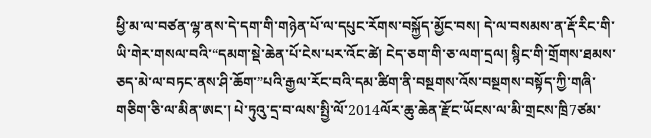ཕྱི་མ་ལ་བཙན་ལྷ་ནས་དེ་དག་གི་གཉེན་པོ་ལ་དཔུང་རོགས་བསྐྱོད་མྱོང་བས། དེ་ལ་བསམས་ན་རྡོ་རིང་གི་ཡི་གེར་གསལ་བའི་“དམག་སྡེ་ཆེན་པོ་ངེས་པར་འོང་ཚེ། ངེད་ཅག་གི་ཅ་ལག་དྲལ། སྙིང་གི་གྲོགས་ཐམས་ཅད་མེ་ལ་བཏང་ནས་ཤི་ཆོག་”པའི་རྒྱལ་རོང་བའི་དམ་ཚིག་ནི་བསྔགས་འོས་བསྔགས་བསྟོད་ཀྱི་གཞི་གཅིག་ཅི་ལ་མིན་ཨང་། པེ་ཏུའུ་དྲ་བ་ལས་སྤྱི་ལོ་2014ལོར་ཆུ་ཆེན་རྫོང་ཡོངས་ལ་མི་གྲངས་ཁྲི7ཙམ་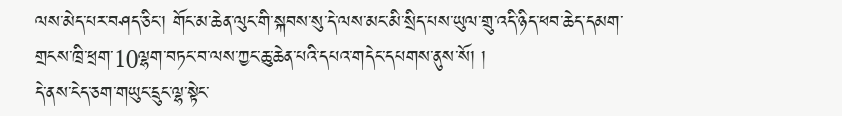ལས་མེད་པར་བཤད་ཅིང་། གོང་མ་ཆེན་ལུང་གི་སྐབས་སུ་དེ་ལས་མང་མི་སྲིད་པས་ཡུལ་གྲུ་འདི་ཉིད་ཕབ་ཆེད་དམག་གྲངས་ཁྲི་ཕྲག་10ལྷག་བཏང་བ་ལས་ཀྱང་ཆུ་ཆེན་པའི་དཔའ་གདེང་དཔགས་ནུས་སོ། །
དེ་ནས་ངེད་ཅག་གཡུང་དྲུང་ལྷ་སྟེང་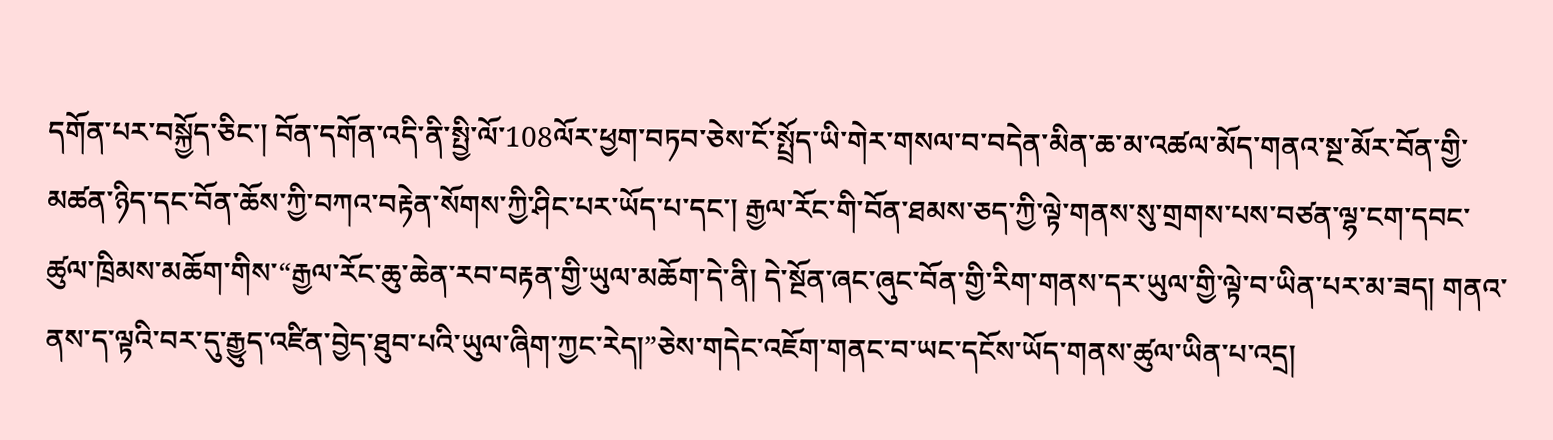དགོན་པར་བསྐྱོད་ཅིང་། བོན་དགོན་འདི་ནི་སྤྱི་ལོ་108ལོར་ཕྱག་བཏབ་ཅེས་ངོ་སྤྲོད་ཡི་གེར་གསལ་བ་བདེན་མིན་ཆ་མ་འཚལ་མོད་གནའ་སྔ་མོར་བོན་གྱི་མཚན་ཉིད་དང་བོན་ཆོས་ཀྱི་བཀའ་བརྟེན་སོགས་ཀྱི་ཤིང་པར་ཡོད་པ་དང་། རྒྱལ་རོང་གི་བོན་ཐམས་ཅད་ཀྱི་ལྟེ་གནས་སུ་གྲགས་པས་བཙན་ལྷ་ངག་དབང་ཚུལ་ཁྲིམས་མཆོག་གིས་“རྒྱལ་རོང་ཆུ་ཆེན་རབ་བརྟན་གྱི་ཡུལ་མཆོག་དེ་ནི། དེ་སྔོན་ཞང་ཞུང་བོན་གྱི་རིག་གནས་དར་ཡུལ་གྱི་ལྟེ་བ་ཡིན་པར་མ་ཟད། གནའ་ནས་ད་ལྟའི་བར་དུ་རྒྱུད་འཛིན་བྱེད་ཐུབ་པའི་ཡུལ་ཞིག་ཀྱང་རེད།”ཅེས་གདེང་འཇོག་གནང་བ་ཡང་དངོས་ཡོད་གནས་ཚུལ་ཡིན་པ་འདྲ།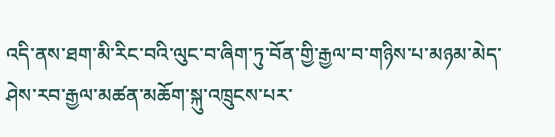འདི་ནས་ཐག་མི་རིང་བའི་ལུང་བ་ཞིག་ཏུ་བོན་གྱི་རྒྱལ་བ་གཉིས་པ་མཉམ་མེད་ཤེས་རབ་རྒྱལ་མཚན་མཆོག་སྐུ་འཁྲུངས་པར་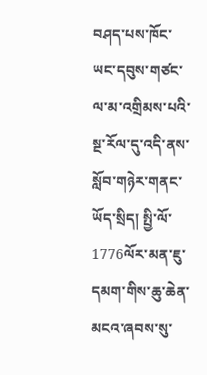བཤད་པས་ཁོང་ཡང་དབུས་གཙང་ལ་མ་འགྲིམས་པའི་སྔ་རོལ་དུ་འདི་ནས་སློབ་གཉེར་གནང་ཡོད་སྲིད། སྤྱི་ལོ་1776ལོར་མན་ཇུ་དམག་གིས་ཆུ་ཆེན་མངའ་ཞབས་སུ་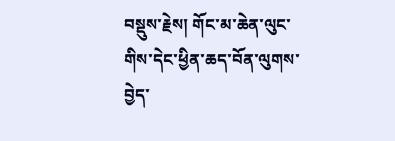བསྡུས་རྗེས། གོང་མ་ཆེན་ལུང་གིས་དེང་ཕྱིན་ཆད་བོན་ལུགས་བྱེད་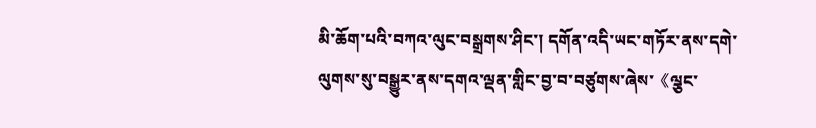མི་ཆོག་པའི་བཀའ་ལུང་བསྒྲགས་ཤིང་། དགོན་འདི་ཡང་གཏོར་ནས་དགེ་ལུགས་སུ་བསྒྱུར་ནས་དགའ་ལྡན་གླིང་བྱ་བ་བཙུགས་ཞེས་《ལྕང་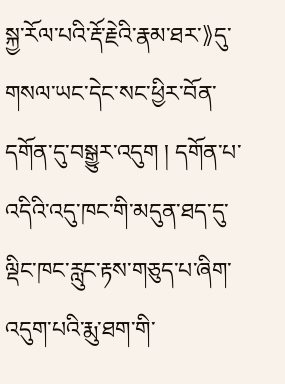སྐྱ་རོལ་པའི་རྡོ་རྗེའི་རྣམ་ཐར་》དུ་གསལ་ཡང་དེང་སང་ཕྱིར་བོན་དགོན་དུ་བསྒྱུར་འདུག ། དགོན་པ་འདིའི་འདུ་ཁང་གི་མདུན་ཐད་དུ་ལྡིང་ཁང་རླུང་རྟས་གཅུད་པ་ཞིག་འདུག་པའི་རྨུ་ཐག་གི་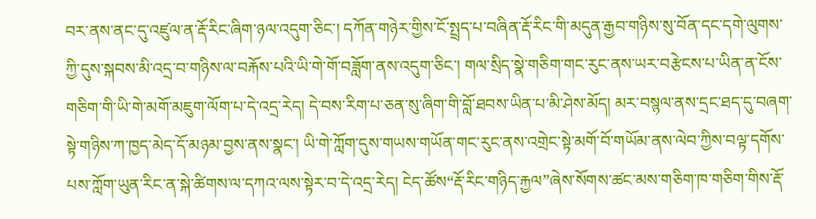བར་ནས་ནང་དུ་འཛུལ་ན་རྡོ་རིང་ཞིག་ཉལ་འདུག་ཅིང་། དཀོན་གཉེར་གྱིས་ངོ་སྤྲད་པ་བཞིན་རྡོ་རིང་གི་མདུན་རྒྱབ་གཉིས་སུ་བོན་དང་དགེ་ལུགས་ཀྱི་དུས་སྐབས་མི་འདྲ་བ་གཉིས་ལ་བརྐོས་པའི་ཡི་གེ་གོ་བཟློག་ནས་འདུག་ཅིང་། གལ་སྲིད་སྣེ་གཅིག་གང་རུང་ནས་ཡར་བརྩེངས་པ་ཡིན་ན་ངོས་གཅིག་གི་ཡི་གེ་མགོ་མཇུག་ལོག་པ་དེ་འདྲ་རེད། དེ་བས་རིག་པ་ཅན་སུ་ཞིག་གི་བློ་ཐབས་ཡིན་པ་མི་ཤེས་མོད། མར་བསྙལ་ནས་དྲང་ཐད་དུ་བཞག་སྟེ་གཉིས་ཀ་ཁྱད་མེད་དོ་མཉམ་བྱས་ནས་སྣང་། ཡི་གེ་ཀློག་དུས་གཡས་གཡོན་གང་རུང་ནས་འགྲེང་སྟེ་མགོ་བོ་གཡོམ་ནས་ལེབ་ཀྱིས་བལྟ་དགོས་པས་ཀློག་ཡུན་རིང་ན་སྐེ་ཚིགས་ལ་དཀའ་ལས་སྟེར་བ་དེ་འདྲ་རེད། ངེད་ཚོས“རྡོ་རིང་གཉིད་རྐྱལ”ཞེས་སོགས་ཚང་མས་གཅིག་ཁ་གཅིག་གིས་རྡོ་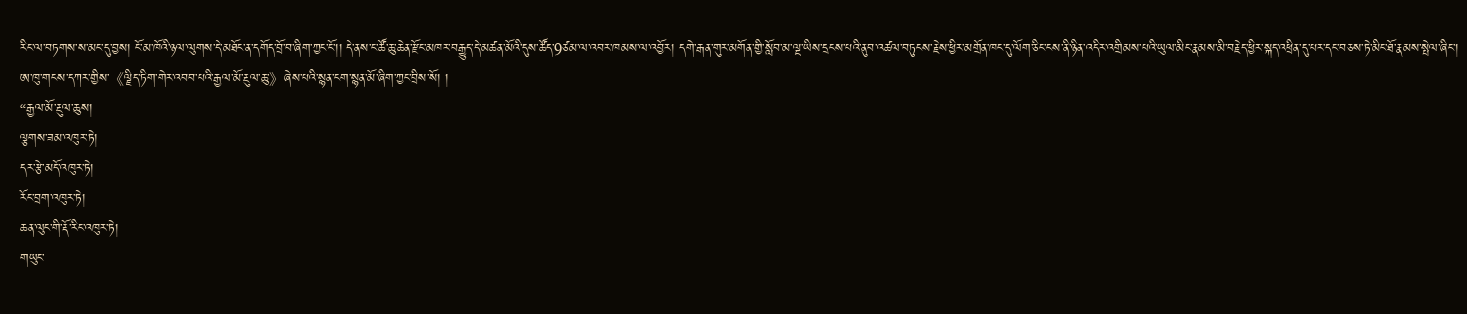རིང་ལ་བཏགས་ས་མང་དུ་བྱས། ངོ་མ་ཁོའི་ཉལ་ལུགས་དེ་མཐོང་ན་དགོད་བྲོ་བ་ཞིག་ཀྱང་ངོ་།། དེ་ནས་ང་ཚོ་ཆུ་ཆེན་རྫོང་མཁར་བརྒྱུད་དེ་མཚན་མོའི་དུས་ཚོད་9ཙམ་ལ་འབར་ཁམས་ལ་འབྱོར། དགེ་རྒན་གུར་མགོན་གྱི་སློབ་མ་ལྔ་ཡིས་དྲངས་པའི་ནུབ་འཚལ་བཏུངས་རྗེས་ཕྱིར་མགྲོན་ཁང་དུ་ལོག་ཅིང་ངས་ནི་ཉིན་འདིར་འགྲིམས་པའི་ཡུལ་མིང་རྣམས་མི་བརྗེད་ཕྱིར་སྐད་འཕྲིན་དུ་པར་དང་བཅས་ཏེ་མིང་ཐོ་རྣམས་སྤེལ་ཞིང་། ཨ་ཁུ་གངས་དཀར་གྱིས་《ལྗིད་ཏིག་གེར་འབབ་པའི་རྒྱལ་མོ་རྔུལ་ཆུ་》ཞེས་པའི་སྙན་ངག་སྙན་མོ་ཞིག་ཀྱང་བྲིས་སོ། །
“རྒྱལ་མོ་རྔུལ་ཆུས།
ལྕགས་ཟམ་འཁུར་ཏེ།
དར་རྩེ་མདོ་འཁུར་ཏེ།
རོང་བྲག་འཁུར་ཏེ།
ཆན་ལུང་གི་རྡོ་རིང་འཁུར་ཏེ།
གཡུང་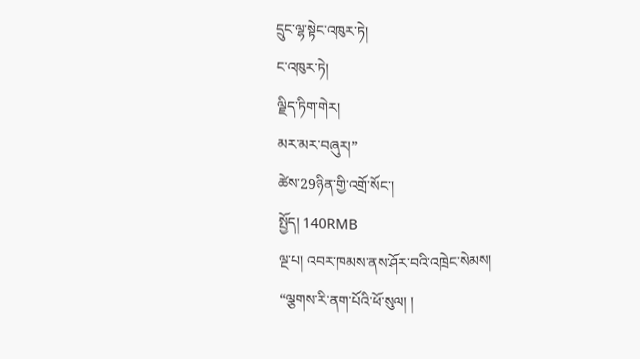དྲུང་ལྷ་སྟེང་འཁུར་ཏེ།
ང་འཁུར་ཏེ།
ལྗིད་ཏིག་གེར།
མར་མར་བཞུར།”
ཚེས་29ཉིན་གྱི་འགྲོ་སོང་།
སྤྱོད། 140RMB
ལྔ་པ། འབར་ཁམས་ནས་ཤོར་བའི་འཁྲེང་སེམས།
“ལྕགས་རི་ནག་པོའི་ཕོ་སུལ། །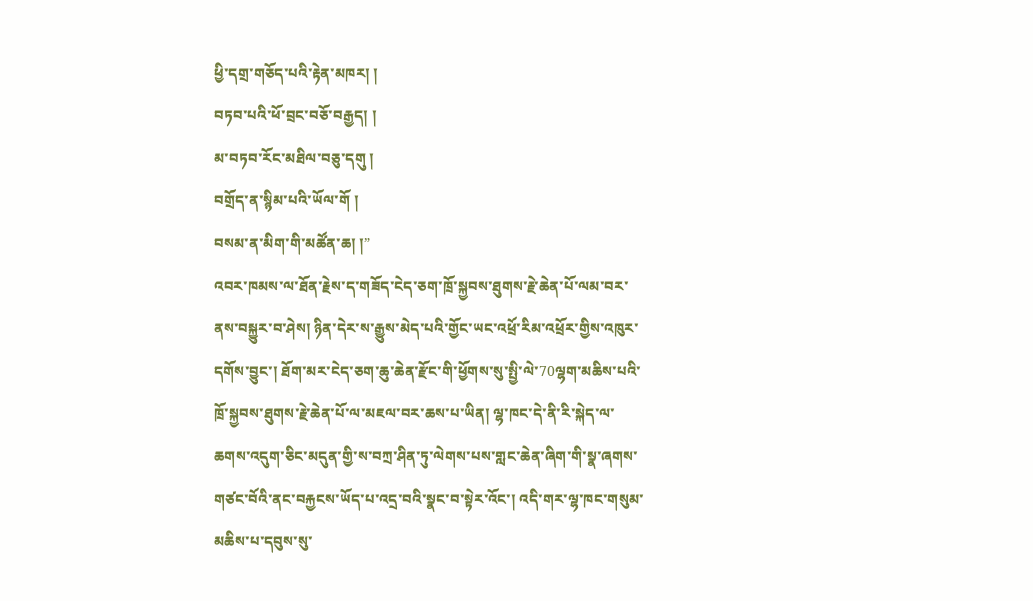ཕྱི་དགྲ་གཅོད་པའི་རྟེན་མཁར། །
བཏབ་པའི་ཕོ་བྲང་བཅོ་བརྒྱད། །
མ་བཏབ་རོང་མཐིལ་བཅུ་དགུ །
བགྲོད་ན་སྙིམ་པའི་ཡོལ་གོ །
བསམ་ན་མིག་གི་མཚོན་ཆ། །”
འབར་ཁམས་ལ་ཐོན་རྗེས་ད་གཟོད་ངེད་ཅག་ཁྲོ་སྐྱབས་ཐུགས་རྗེ་ཆེན་པོ་ལམ་བར་ནས་བསྐྱུར་བ་ཤེས། ཉིན་དེར་ས་རྒྱུས་མེད་པའི་གྱོང་ཡང་འཕྲོ་རིམ་འཕྲོར་གྱིས་འཁུར་དགོས་བྱུང་། ཐོག་མར་ངེད་ཅག་ཆུ་ཆེན་རྫོང་གི་ཕྱོགས་སུ་སྤྱི་ལེ་70ལྷག་མཆིས་པའི་ཁྲོ་སྐྱབས་ཐུགས་རྗེ་ཆེན་པོ་ལ་མཇལ་བར་ཆས་པ་ཡིན། ལྷ་ཁང་དེ་ནི་རི་སྐེད་ལ་ཆགས་འདུག་ཅིང་མདུན་གྱི་ས་བཀྲ་ཤིན་ཏུ་ལེགས་པས་གླང་ཆེན་ཞིག་གི་སྣ་ཞགས་གཙང་བོའི་ནང་བརྐྱངས་ཡོད་པ་འདྲ་བའི་སྣང་བ་སྟེར་འོང་། འདི་གར་ལྷ་ཁང་གསུམ་མཆིས་པ་དབུས་སུ་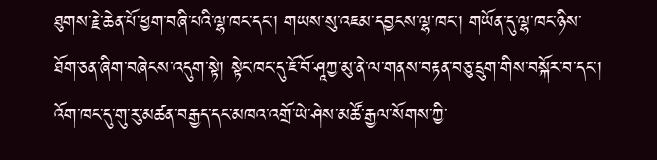ཐུགས་རྗེ་ཆེན་པོ་ཕྱག་བཞི་པའི་ལྷ་ཁང་དང་། གཡས་སུ་འཇམ་དབྱངས་ལྷ་ཁང་། གཡོན་དུ་ལྷ་ཁང་ཉིས་ཐོག་ཅན་ཞིག་བཞེངས་འདུག་སྟེ། སྟེང་ཁང་དུ་ཇོ་བོ་ཤཱཀྱ་མུ་ནེ་ལ་གནས་བརྟན་བཅུ་དྲུག་གིས་བསྐོར་བ་དང་། འོག་ཁང་དུ་གུ་རུ་མཚན་བརྒྱད་དང་མཁའ་འགྲོ་ཡེ་ཤེས་མཚོ་རྒྱལ་སོགས་ཀྱི་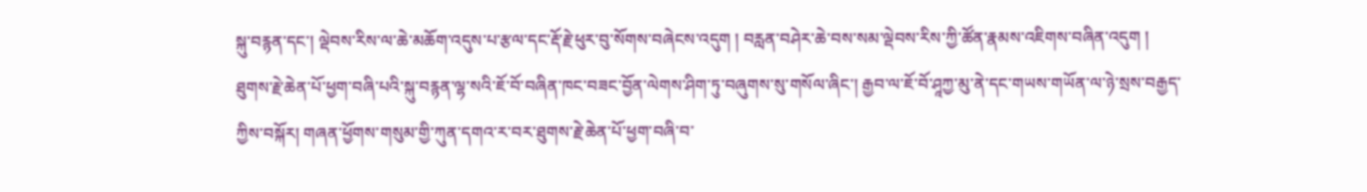སྐུ་བརྙན་དང་། ལྡེབས་རིས་ལ་ཆེ་མཆོག་འདུས་པ་རྩལ་དང་རྡོ་རྗེ་ཕུར་བུ་སོགས་བཞེངས་འདུག ། བརླན་བཤེར་ཆེ་བས་སམ་ལྡེབས་རིས་ཀྱི་ཚོན་རྣམས་འཇིགས་བཞིན་འདུག །
ཐུགས་རྗེ་ཆེན་པོ་ཕྱག་བཞི་པའི་སྐུ་བརྙན་ལྷ་སའི་ཇོ་བོ་བཞིན་ཁང་བཟང་བྱོན་ལེགས་ཤིག་ཏུ་བཞུགས་སུ་གསོལ་ཞིང་། རྒྱབ་ལ་ཇོ་བོ་ཤཱཀྱ་མུ་ནེ་དང་གཡས་གཡོན་ལ་ཉེ་སྲས་བརྒྱད་ཀྱིས་བསྐོར། གཞན་ཕྱོགས་གསུམ་གྱི་ཀུན་དགའ་ར་བར་ཐུགས་རྗེ་ཆེན་པོ་ཕྱག་བཞི་བ་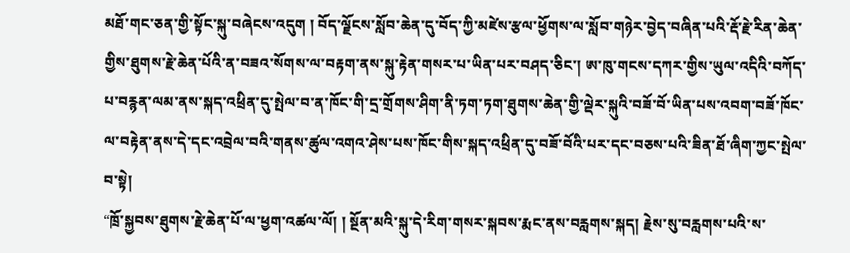མཐོ་གང་ཅན་གྱི་སྟོང་སྐུ་བཞེངས་འདུག ། བོད་ལྗོངས་སློབ་ཆེན་དུ་བོད་ཀྱི་མཛེས་རྩལ་ཕྱོགས་ལ་སློབ་གཉེར་བྱེད་བཞིན་པའི་རྡོ་རྗེ་རིན་ཆེན་གྱིས་ཐུགས་རྗེ་ཆེན་པོའི་ན་བཟའ་སོགས་ལ་བརྟག་ནས་སྐུ་རྟེན་གསར་པ་ཡིན་པར་བཤད་ཅིང་། ཨ་ཁུ་གངས་དཀར་གྱིས་ཡུལ་འདིའི་བཀོད་པ་བརྙན་ལམ་ནས་སྐད་འཕྲིན་དུ་སྤེལ་བ་ན་ཁོང་གི་དྲ་གྲོགས་ཤིག་ནི་ཏག་ཏག་ཐུགས་ཆེན་གྱི་ལྡེར་སྐུའི་བཟོ་བོ་ཡིན་པས་འབག་བཟོ་ཁོང་ལ་བརྟེན་ནས་དེ་དང་འབྲེལ་བའི་གནས་ཚུལ་འགའ་ཤེས་པས་ཁོང་གིས་སྐད་འཕྲིན་དུ་བཟོ་བོའི་པར་དང་བཅས་པའི་ཟིན་ཐོ་ཞིག་ཀྱང་སྤེལ་བ་སྟེ།
“ཁྲོ་སྐྱབས་ཐུགས་རྗེ་ཆེན་པོ་ལ་ཕྱག་འཚལ་ལོ། ། སྔོན་མའི་སྐུ་དེ་རིག་གསར་སྐབས་རྨང་ནས་བརླགས་སྐད། རྗེས་སུ་བརླགས་པའི་ས་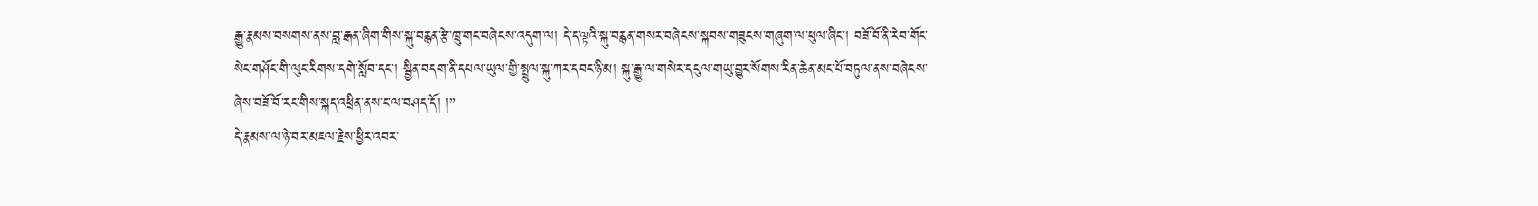རྒྱུ་རྣམས་བསགས་ནས་བླ་རྒན་ཞིག་གིས་སྐུ་བརྙན་རྩེ་ཁྲུ་གང་བཞེངས་འདུག་ལ། དེ་ད་ལྟའི་སྐུ་བརྙན་གསར་བཞེངས་སྐབས་གཟུངས་གཞུག་ལ་ཕུལ་ཞིང་། བཟོ་བོ་ནི་རེབ་གོང་སེང་གཤོང་གི་ལུང་རིགས་དགེ་སློབ་དང་། སྦྱིན་བདག་ནི་དཔལ་ཡུལ་གྱི་སྤྲུལ་སྐུ་ཀར་དབང་ཉི་མ། སྐུ་རྒྱུ་ལ་གསེར་དངུལ་གཡུ་བྱུར་སོགས་རིན་ཆེན་མང་པོ་བཏུལ་ནས་བཞེངས་ཞེས་བཟོ་བོ་རང་གིས་སྐད་འཕྲིན་ནས་ང་ལ་བཤད་དོ། །”
དེ་རྣམས་ལ་ཉེ་བར་མཇལ་རྗེས་ཕྱིར་འབར་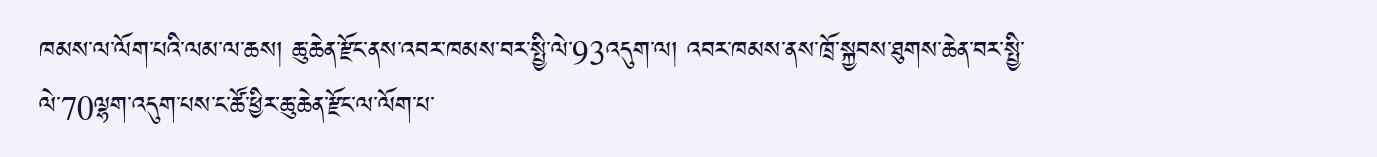ཁམས་ལ་ལོག་པའི་ལམ་ལ་ཆས། ཆུ་ཆེན་རྫོང་ནས་འབར་ཁམས་བར་སྤྱི་ལེ་93འདུག་ལ། འབར་ཁམས་ནས་ཁྲོ་སྐྱབས་ཐུགས་ཆེན་བར་སྤྱི་ལེ་70ལྷག་འདུག་པས་ང་ཚོ་ཕྱིར་ཆུ་ཆེན་རྫོང་ལ་ལོག་པ་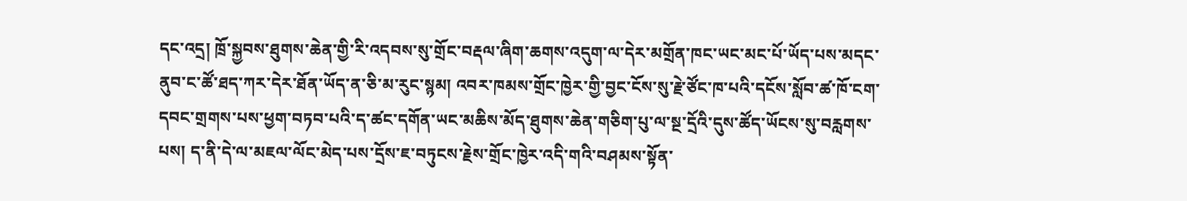དང་འདྲ། ཁྲོ་སྐྱབས་ཐུགས་ཆེན་གྱི་རི་འདབས་སུ་གྲོང་བརྡལ་ཞིག་ཆགས་འདུག་ལ་དེར་མགྲོན་ཁང་ཡང་མང་པོ་ཡོད་པས་མདང་ནུབ་ང་ཚོ་ཐད་ཀར་དེར་ཐོན་ཡོད་ན་ཅི་མ་རུང་སྙམ། འབར་ཁམས་གྲོང་ཁྱེར་གྱི་བྱང་ངོས་སུ་རྗེ་ཙོང་ཁ་པའི་དངོས་སློབ་ཚ་ཁོ་ངག་དབང་གྲགས་པས་ཕྱག་བཏབ་པའི་ད་ཚང་དགོན་ཡང་མཆིས་མོད་ཐུགས་ཆེན་གཅིག་པུ་ལ་སྔ་དྲོའི་དུས་ཚོད་ཡོངས་སུ་བརླགས་པས། ད་ནི་དེ་ལ་མཇལ་ལོང་མེད་པས་དྲོས་ཇ་བཏུངས་རྗེས་གྲོང་ཁྱེར་འདི་གའི་བཤམས་སྟོན་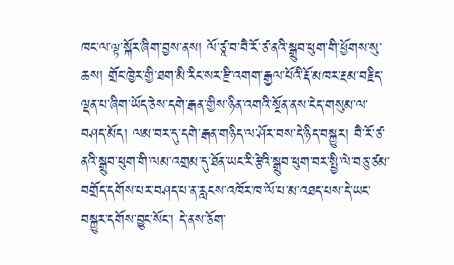ཁང་ལ་ལྟ་སྐོར་ཞིག་བྱས་ནས། ལོ་ཙཱ་བ་བཻ་རོ་ཙ་ནའི་སྒྲུབ་ཕུག་གི་ཕྱོགས་སུ་ཆས། གྲོང་ཁྱེར་གྱི་ཐག་མི་རིང་སར་རྫི་འགག་རྒྱལ་པོའི་རྡོ་མཁར་རྔམ་བརྗིད་ལྡན་པ་ཞིག་ཡོད་ཅེས་དགེ་རྒན་གྱིས་ཉིན་འགའི་སྔོན་ནས་ངེད་གསུམ་ལ་བཤད་མོད། ལམ་བར་དུ་དགེ་རྒན་གཉིད་ལ་ཤོར་བས་དེ་ཉིད་བསྐྱུར། བཻ་རོ་ཙ་ནའི་སྒྲུབ་ཕུག་གི་ལམ་འགྲམ་དུ་ཐོན་ཡང་རི་རྩེའི་སྒྲུབ་ཕུག་བར་སྤྱི་ལེ་བཅུ་ཙམ་བགྲོད་དགོས་པར་བཤད་པ་ན་རླངས་འཁོར་ཁ་ལོ་པ་མ་འཐད་པས་དེ་ཡང་བསྐྱུར་དགོས་བྱུང་སོང་། དེ་ནས་ཅོག་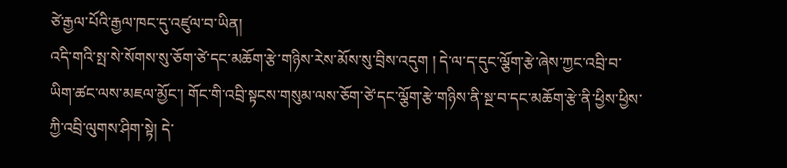ཙེ་རྒྱལ་པོའི་རྒྱལ་ཁང་དུ་འཛུལ་བ་ཡིན།
འདི་གའི་སྤ་སེ་སོགས་སུ་ཅོག་ཙེ་དང་མཆོག་རྩེ་གཉིས་རེས་མོས་སུ་བྲིས་འདུག ། དེ་ལ་ད་དུང་ལྕོག་རྩེ་ཞེས་ཀྱང་འབྲི་བ་ཡིག་ཚང་ལས་མཇལ་མྱོང་། གོང་གི་འབྲི་སྟངས་གསུམ་ལས་ཅོག་ཙེ་དང་ལྕོག་རྩེ་གཉིས་ནི་སྔ་བ་དང་མཆོག་རྩེ་ནི་ཕྱིས་ཕྱིས་ཀྱི་འབྲི་ལུགས་ཤིག་སྟེ། དེ་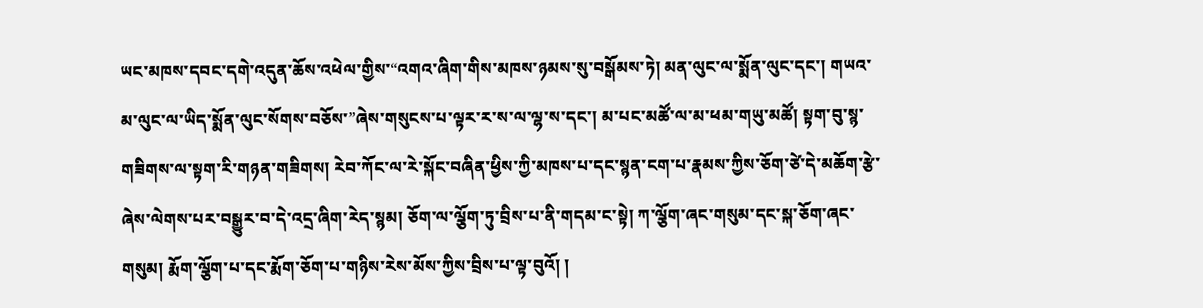ཡང་མཁས་དབང་དགེ་འདུན་ཆོས་འཕེལ་གྱིས་“འགའ་ཞིག་གིས་མཁས་ཉམས་སུ་བསྒོམས་ཏེ། མན་ལུང་ལ་སྨོན་ལུང་དང་། གཡའ་མ་ལུང་ལ་ཡིད་སྨོན་ལུང་སོགས་བཅོས་”ཞེས་གསུངས་པ་ལྟར་ར་ས་ལ་ལྷ་ས་དང་། མ་པང་མཚོ་ལ་མ་ཕམ་གཡུ་མཚོ། སྟག་བུ་སྙ་གཟིགས་ལ་སྟག་རི་གཉན་གཟིགས། རེབ་ཀོང་ལ་རེ་སྐོང་བཞིན་ཕྱིས་ཀྱི་མཁས་པ་དང་སྙན་ངག་པ་རྣམས་ཀྱིས་ཅོག་ཙེ་དེ་མཆོག་རྩེ་ཞེས་ལེགས་པར་བསྒྱུར་བ་དེ་འདྲ་ཞིག་རེད་སྙམ། ཅོག་ལ་ལྕོག་ཏུ་བྲིས་པ་ནི་གདམ་ང་སྟེ། ཀ་ལྕོག་ཞང་གསུམ་དང་སྐ་ཅོག་ཞང་གསུམ། རྨོག་ལྕོག་པ་དང་རྨོག་ཅོག་པ་གཉིས་རེས་མོས་ཀྱིས་བྲིས་པ་ལྟ་བུའོ། །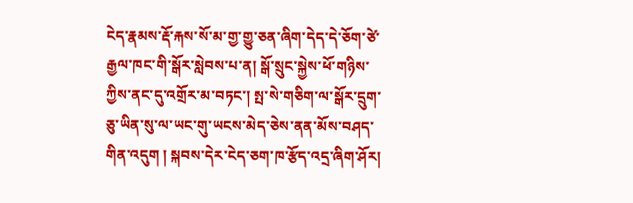ངེད་རྣམས་རྡོ་རྐས་སོ་མ་གྱ་གྱུ་ཅན་ཞིག་དེད་དེ་ཅོག་ཙེ་རྒྱལ་ཁང་གི་སྒོར་སླེབས་པ་ན། སྒོ་སྲུང་སྐྱེས་ཕོ་གཉིས་ཀྱིས་ནང་དུ་འགྲོར་མ་བཏང་། སྤ་སེ་གཅིག་ལ་སྒོར་དྲུག་ཅུ་ཡིན་སུ་ལ་ཡང་གུ་ཡངས་མེད་ཅེས་ནན་མོས་བཤད་གིན་འདུག ། སྐབས་དེར་ངེད་ཅག་ཁ་རྩོད་འདྲ་ཞིག་ཤོར།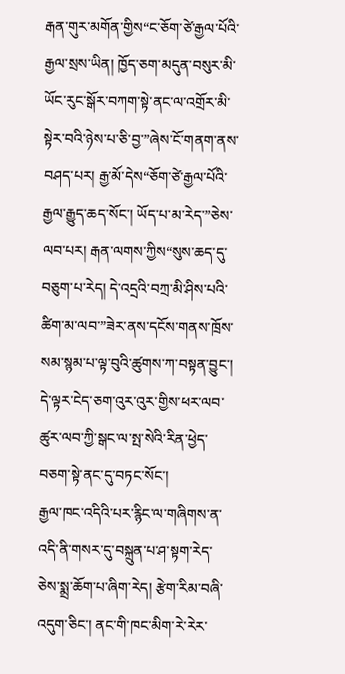རྒན་གུར་མགོན་གྱིས“ང་ཅོག་ཙེ་རྒྱལ་པོའི་རྒྱལ་སྲས་ཡིན། ཁྱོད་ཅག་མདུན་བསུར་མི་ཡོང་རུང་སྒོར་བཀག་སྟེ་ནང་ལ་འགྲོར་མི་སྟེར་བའི་ཉེས་པ་ཅི་བྱ་”ཞེས་ངོ་གནག་ནས་བཤད་པར། རྒྱ་མོ་དེས“ཅོག་ཙེ་རྒྱལ་པོའི་རྒྱལ་རྒྱུད་ཆད་སོང་། ཡོད་པ་མ་རེད་”ཅེས་ལབ་པར། རྒན་ལགས་ཀྱིས“སུས་ཆད་དུ་བཅུག་པ་རེད། དེ་འདྲའི་བཀྲ་མི་ཤིས་པའི་ཚིག་མ་ལབ་”ཟེར་ནས་དངོས་གནས་ཁྲོས་སམ་སྙམ་པ་ལྟ་བུའི་ཚུགས་ཀ་བསྟན་བྱུང་། དེ་ལྟར་ངེད་ཅག་འུར་འུར་གྱིས་ཕར་ལབ་ཚུར་ལབ་ཀྱི་སྒང་ལ་སྤ་སེའི་རིན་ཕྱེད་བཅག་སྟེ་ནང་དུ་བཏང་སོང་།
རྒྱལ་ཁང་འདིའི་པར་རྙིང་ལ་གཞིགས་ན་འདི་ནི་གསར་དུ་བསྐྲུན་པ་ཤ་སྟག་རེད་ཅེས་སྨྲ་ཆོག་པ་ཞིག་རེད། རྩེག་རིམ་བཞི་འདུག་ཅིང་། ནང་གི་ཁང་མིག་རེ་རེར་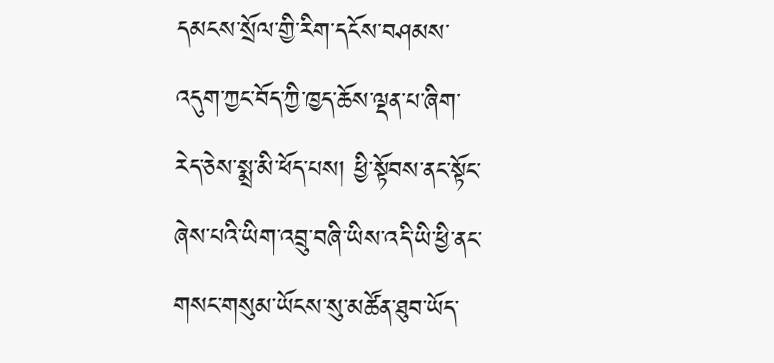དམངས་སྲོལ་གྱི་རིག་དངོས་བཤམས་འདུག་ཀྱང་བོད་ཀྱི་ཁྱད་ཆོས་ལྡན་པ་ཞིག་རེད་ཅེས་སྨྲ་མི་ཕོད་པས། ཕྱི་སྟོབས་ནང་སྟོང་ཞེས་པའི་ཡིག་འབྲུ་བཞི་ཡིས་འདི་ཡི་ཕྱི་ནང་གསང་གསུམ་ཡོངས་སུ་མཚོན་ཐུབ་ཡོད་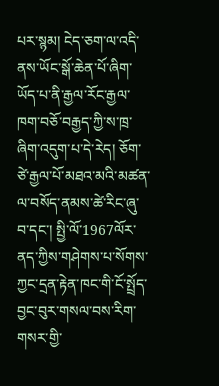པར་སྙམ། ངེད་ཅག་ལ་འདི་ནས་ཡོང་སྒོ་ཆེན་པོ་ཞིག་ཡོད་པ་ནི་རྒྱལ་རོང་རྒྱལ་ཁག་བཅོ་བརྒྱད་ཀྱི་ས་ཁྲ་ཞིག་འདུག་པ་དེ་རེད། ཅོག་ཙེ་རྒྱལ་པོ་མཐའ་མའི་མཚན་ལ་བསོད་ནམས་ཚེ་རིང་ཞུ་བ་དང་། སྤྱི་ལོ་1967ལོར་ནད་ཀྱིས་གཤེགས་པ་སོགས་ཀྱང་དྲན་རྟེན་ཁང་གི་ངོ་སྤྲོད་བྱང་བུར་གསལ་བས་རིག་གསར་གྱི་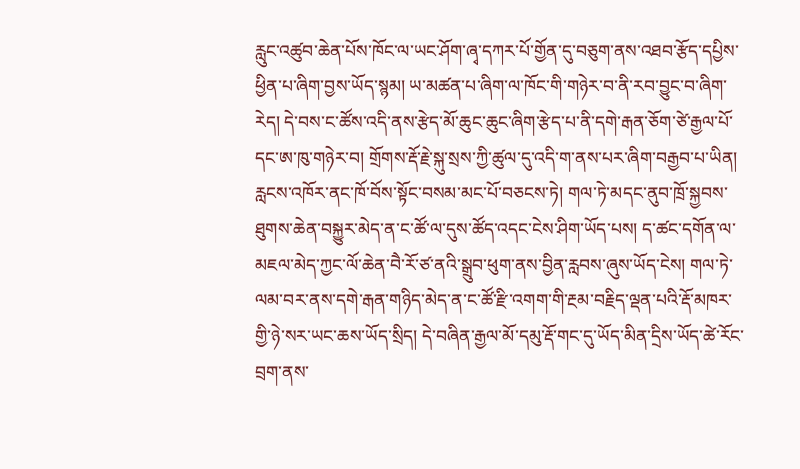རླུང་འཚུབ་ཆེན་པོས་ཁོང་ལ་ཡང་ཤོག་ཞྭ་དཀར་པོ་གྱོན་དུ་བཅུག་ནས་འཐབ་རྩོད་དཔྱིས་ཕྱིན་པ་ཞིག་བྱས་ཡོད་སྙམ། ཡ་མཚན་པ་ཞིག་ལ་ཁོང་གི་གཉེར་བ་ནི་རབ་བྱུང་བ་ཞིག་རེད། དེ་བས་ང་ཚོས་འདི་ནས་རྩེད་མོ་ཆུང་ཆུང་ཞིག་རྩེད་པ་ནི་དགེ་རྒན་ཅོག་ཙེ་རྒྱལ་པོ་དང་ཨ་ཁུ་གཉེར་བ། གྲོགས་རྡོ་རྗེ་སྐུ་སྲས་ཀྱི་ཚུལ་དུ་འདི་ག་ནས་པར་ཞིག་བརྒྱབ་པ་ཡིན།
རླངས་འཁོར་ནང་ཁོ་བོས་སྟོང་བསམ་མང་པོ་བཅངས་ཏེ། གལ་ཏེ་མདང་ནུབ་ཁྲོ་སྐྱབས་ཐུགས་ཆེན་བསྐྱུར་མེད་ན་ང་ཚོ་ལ་དུས་ཚོད་འདང་ངེས་ཤིག་ཡོད་པས། ད་ཚང་དགོན་ལ་མཇལ་མེད་ཀྱང་ལོ་ཆེན་བཻ་རོ་ཙ་ནའི་སྒྲུབ་ཕུག་ནས་བྱིན་རླབས་ཞུས་ཡོད་ངེས། གལ་ཏེ་ལམ་བར་ནས་དགེ་རྒན་གཉིད་མེད་ན་ང་ཚོ་རྫི་འགག་གི་རྔམ་བརྗིད་ལྡན་པའི་རྡོ་མཁར་གྱི་ཉེ་སར་ཡང་ཆས་ཡོད་སྲིད། དེ་བཞིན་རྒྱལ་མོ་དམུ་རྡོ་གང་དུ་ཡོད་མིན་དྲིས་ཡོད་ཚེ་རོང་བྲག་ནས་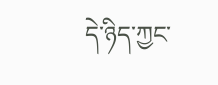དེ་ཉིད་ཀྱང་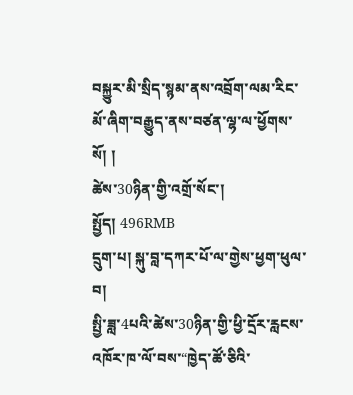བསྐྱུར་མི་སྲིད་སྙམ་ནས་འབྲོག་ལམ་རིང་མོ་ཞིག་བརྒྱུད་ནས་བཙན་ལྷ་ལ་ཕྱོགས་སོ། །
ཚེས་30ཉིན་གྱི་འགྲོ་སོང་།
སྤྱོད། 496RMB
དྲུག་པ། སྐུ་བླ་དཀར་པོ་ལ་གྱེས་ཕྱག་ཕུལ་བ།
སྤྱི་ཟླ་4པའི་ཚེས་30ཉིན་གྱི་ཕྱི་དྲོར་རླངས་འཁོར་ཁ་ལོ་བས་“ཁྱེད་ཚོ་ཅིའི་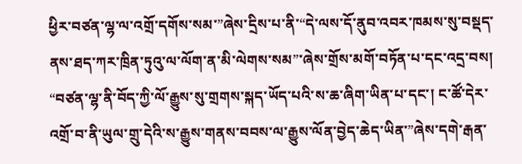ཕྱིར་བཙན་ལྷ་ལ་འགྲོ་དགོས་སམ་”ཞེས་དྲིས་པ་ནི་“དེ་ལས་དོ་ནུབ་འབར་ཁམས་སུ་བསྡད་ནས་ཐད་ཀར་ཁྲིན་ཏུའུ་ལ་ལོག་ན་མི་ལེགས་སམ”་ཞེས་གྲོས་མགོ་བཏོན་པ་དང་འདྲ་བས། “བཙན་ལྷ་ནི་བོད་ཀྱི་ལོ་རྒྱུས་སུ་གྲགས་སྐད་ཡོད་པའི་ས་ཆ་ཞིག་ཡིན་པ་དང་། ང་ཚོ་དེར་འགྲོ་བ་ནི་ཡུལ་གྲུ་དེའི་ས་རྒྱུས་གནས་བབས་ལ་རྒྱུས་ལོན་བྱེད་ཆེད་ཡིན་”ཞེས་དགེ་རྒན་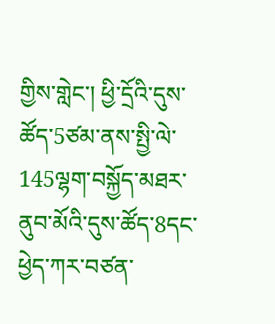གྱིས་གླེང་། ཕྱི་དྲོའི་དུས་ཚོད་5ཙམ་ནས་སྤྱི་ལེ་145ལྷག་བསྐྱོད་མཐར་ནུབ་མོའི་དུས་ཚོད་8དང་ཕྱེད་ཀར་བཙན་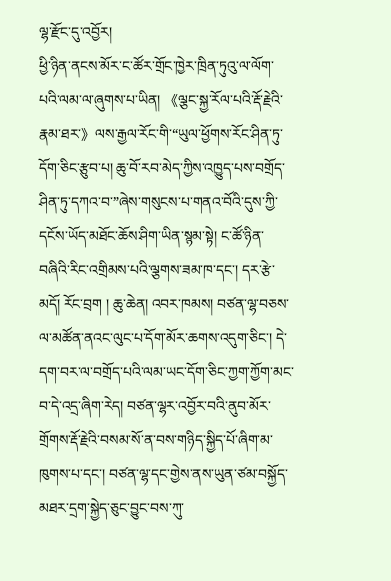ལྷ་རྫོང་དུ་འབྱོར།
ཕྱི་ཉིན་ནངས་མོར་ང་ཚོར་གྲོང་ཁྱེར་ཁྲིན་ཏུའུ་ལ་ལོག་པའི་ལམ་ལ་ཞུགས་པ་ཡིན། 《ལྕང་སྐྱ་རོལ་པའི་རྡོ་རྗེའི་རྣམ་ཐར་》ལས་རྒྱལ་རོང་གི་“ཡུལ་ཕྱོགས་རོང་ཤིན་ཏུ་དོག་ཅིང་རྩུབ་པ། ཆུ་བོ་རབ་མེད་ཀྱིས་འཁྱུད་པས་བགྲོད་ཤིན་ཏུ་དཀའ་བ་”ཞེས་གསུངས་པ་གནའ་བོའི་དུས་ཀྱི་དངོས་ཡོད་མཐོང་ཆོས་ཤིག་ཡིན་སྙམ་སྟེ། ང་ཚོ་ཉིན་བཞིའི་རིང་འགྲིམས་པའི་ལྕགས་ཟམ་ཁ་དང་། དར་རྩེ་མདོ། རོང་བྲག ། ཆུ་ཆེན། འབར་ཁམས། བཙན་ལྷ་བཅས་ལ་མཚོན་ནའང་ལུང་པ་དོག་མོར་ཆགས་འདུག་ཅིང་། དེ་དག་བར་ལ་བགྲོད་པའི་ལམ་ཡང་དོག་ཅིང་ཀྱག་ཀྱོག་མང་བ་དེ་འདྲ་ཞིག་རེད། བཙན་ལྷར་འབྱོར་བའི་ནུབ་མོར་གྲོགས་རྡོ་རྗེའི་བསམ་སོ་ན་བས་གཉིད་སྐྱིད་པོ་ཞིག་མ་ཁུགས་པ་དང་། བཙན་ལྷ་དང་གྱེས་ནས་ཡུན་ཙམ་བསྐྱོད་མཐར་དྲག་སྐྱེད་ཅུང་བྱུང་བས་ཀུ་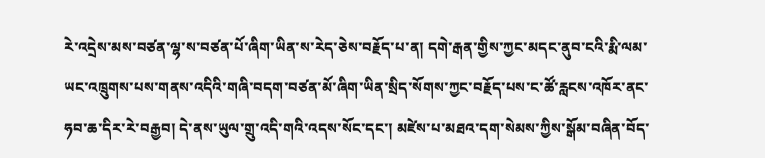རེ་འདྲེས་མས་བཙན་ལྷ་ས་བཙན་པོ་ཞིག་ཡིན་ས་རེད་ཅེས་བརྗོད་པ་ན། དགེ་རྒན་གྱིས་ཀྱང་མདང་ནུབ་ངའི་རྨི་ལམ་ཡང་འཁྲུགས་པས་གནས་འདིའི་གཞི་བདག་བཙན་མོ་ཞིག་ཡིན་སྲིད་སོགས་ཀྱང་བརྗོད་པས་ང་ཚོ་རླངས་འཁོར་ནང་ཧབ་ཆ་དིར་རེ་བརྒྱབ། དེ་ནས་ཡུལ་གྲུ་འདི་གའི་འདས་སོང་དང་། མཛེས་པ་མཐའ་དག་སེམས་ཀྱིས་སྒོམ་བཞིན་བོད་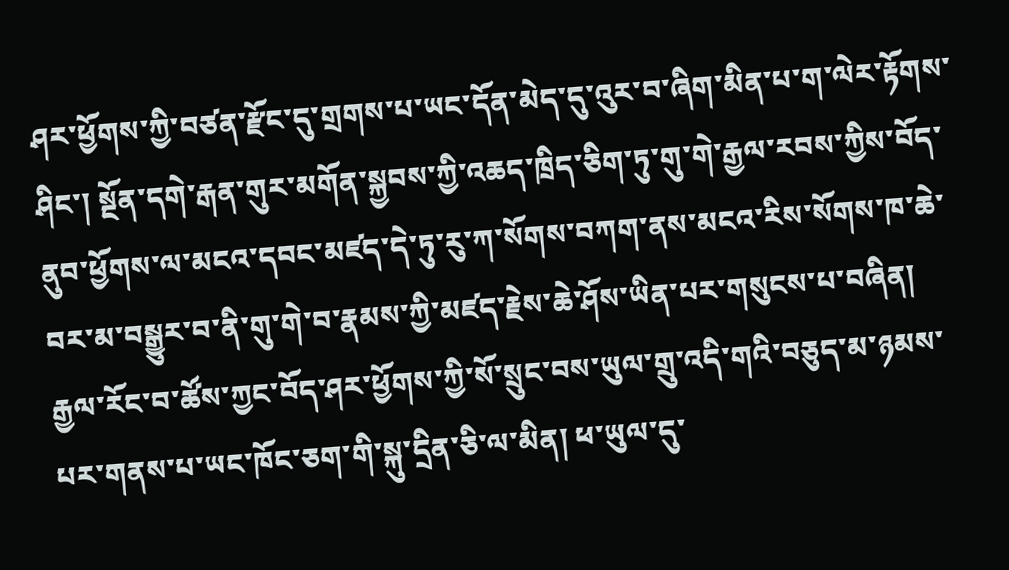ཤར་ཕྱོགས་ཀྱི་བཙན་རྫོང་དུ་གྲགས་པ་ཡང་དོན་མེད་དུ་འུར་བ་ཞིག་མིན་པ་ག་ལེར་རྟོགས་ཤིང་། སྔོན་དགེ་རྒན་གུར་མགོན་སྐྱབས་ཀྱི་འཆད་ཁྲིད་ཅིག་ཏུ་གུ་གེ་རྒྱལ་རབས་ཀྱིས་བོད་ནུབ་ཕྱོགས་ལ་མངའ་དབང་མཛད་དེ་ཏུ་རུ་ཀ་སོགས་བཀག་ནས་མངའ་རིས་སོགས་ཁ་ཆེ་བར་མ་བསྒྱུར་བ་ནི་གུ་གེ་བ་རྣམས་ཀྱི་མཛད་རྗེས་ཆེ་ཤོས་ཡིན་པར་གསུངས་པ་བཞིན། རྒྱལ་རོང་བ་ཚོས་ཀྱང་བོད་ཤར་ཕྱོགས་ཀྱི་སོ་སྲུང་བས་ཡུལ་གྲུ་འདི་གའི་བཅུད་མ་ཉམས་པར་གནས་པ་ཡང་ཁོང་ཅག་གི་སྐུ་དྲིན་ཅི་ལ་མིན། ཕ་ཡུལ་དུ་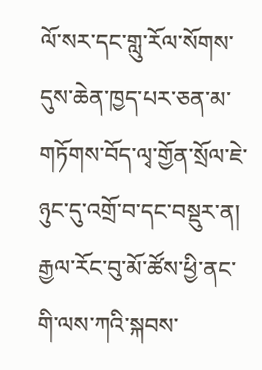ལོ་སར་དང་གླུ་རོལ་སོགས་དུས་ཆེན་ཁྱད་པར་ཅན་མ་གཏོགས་བོད་ལྭ་གྱོན་སྲོལ་ཇེ་ཉུང་དུ་འགྲོ་བ་དང་བསྡུར་ན། རྒྱལ་རོང་བུ་མོ་ཚོས་ཕྱི་ནང་གི་ལས་ཀའི་སྐབས་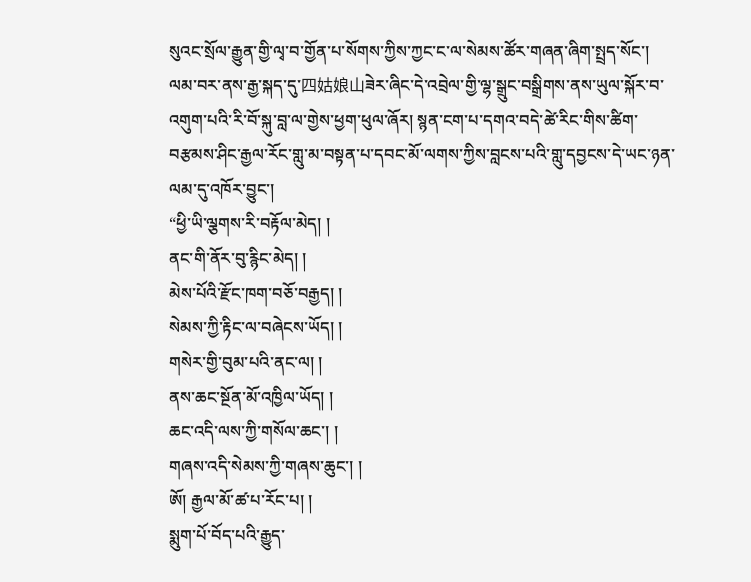སུའང་སྲོལ་རྒྱུན་གྱི་ལྭ་བ་གྱོན་པ་སོགས་ཀྱིས་ཀྱང་ང་ལ་སེམས་ཚོར་གཞན་ཞིག་སྤྲད་སོང་།
ལམ་བར་ནས་རྒྱ་སྐད་དུ་四姑娘山ཟེར་ཞིང་དེ་འབྲེལ་གྱི་ལྷ་སྒྲུང་བསྒྲིགས་ནས་ཡུལ་སྐོར་བ་འགུག་པའི་རི་བོ་སྐུ་བླ་ལ་གྱེས་ཕྱག་ཕུལ་ཞོར། སྙན་ངག་པ་དགའ་བདེ་ཚེ་རིང་གིས་ཚིག་བརྩམས་ཤིང་རྒྱལ་རོང་གླུ་མ་བསྟན་པ་དབང་མོ་ལགས་ཀྱིས་བླངས་པའི་གླུ་དབྱངས་དེ་ཡང་ཉན་ལམ་དུ་འཁོར་བྱུང་།
“ཕྱི་ཡི་ལྕགས་རི་བརྟོལ་མེད། །
ནང་གི་ནོར་བུ་རྙིང་མེད། །
མེས་པོའི་རྫོང་ཁག་བཅོ་བརྒྱད། །
སེམས་ཀྱི་རྟིང་ལ་བཞེངས་ཡོད། །
གསེར་གྱི་བུམ་པའི་ནང་ལ། །
ནས་ཆང་སྔོན་མོ་འཁྱིལ་ཡོད། །
ཆང་འདི་ལས་ཀྱི་གསོལ་ཆང་། །
གཞས་འདི་སེམས་ཀྱི་གཞས་ཆུང་། །
ཨོ། རྒྱལ་མོ་ཚ་པ་རོང་པ། །
སྨུག་པོ་བོད་པའི་རྒྱུད་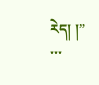རེད། །”
་་་